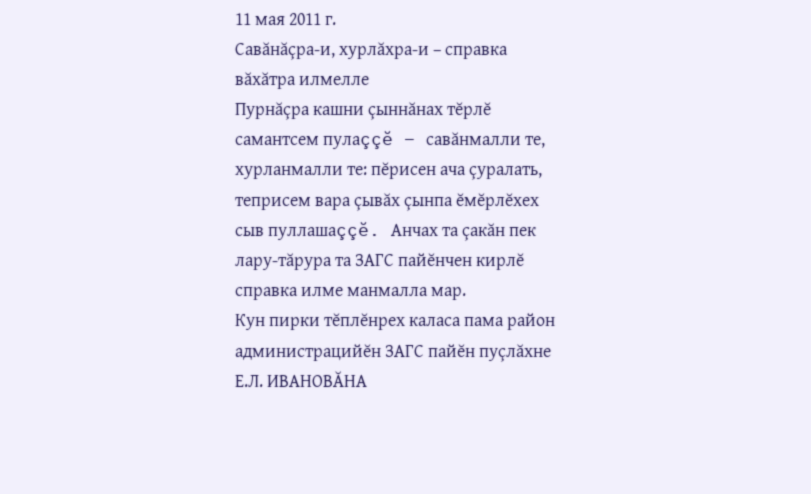11 мая 2011 г.
Савăнăçра-и, хурлăхра-и – справка вăхăтра илмелле
Пурнăçра кашни çыннăнах тĕрлĕ самантсем пулаççĕ – савăнмалли те, хурланмалли те: пĕрисен ача çуралать, теприсем вара çывăх çынпа ĕмĕрлĕхех сыв пуллашаççĕ. Анчах та çакăн пек лару-тăрура та ЗАГС пайĕнчен кирлĕ справка илме манмалла мар.
Кун пирки тĕплĕнрех каласа пама район администрацийĕн ЗАГС пайĕн пуçлăхне Е.Л. ИВАНОВĂНА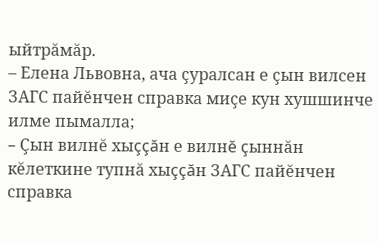ыйтрăмăр.
– Елена Львовна, ача çуралсан е çын вилсен ЗАГС пайĕнчен справка миçе кун хушшинче илме пымалла;
– Çын вилнĕ хыççăн е вилнĕ çыннăн кĕлеткине тупнă хыççăн ЗАГС пайĕнчен справка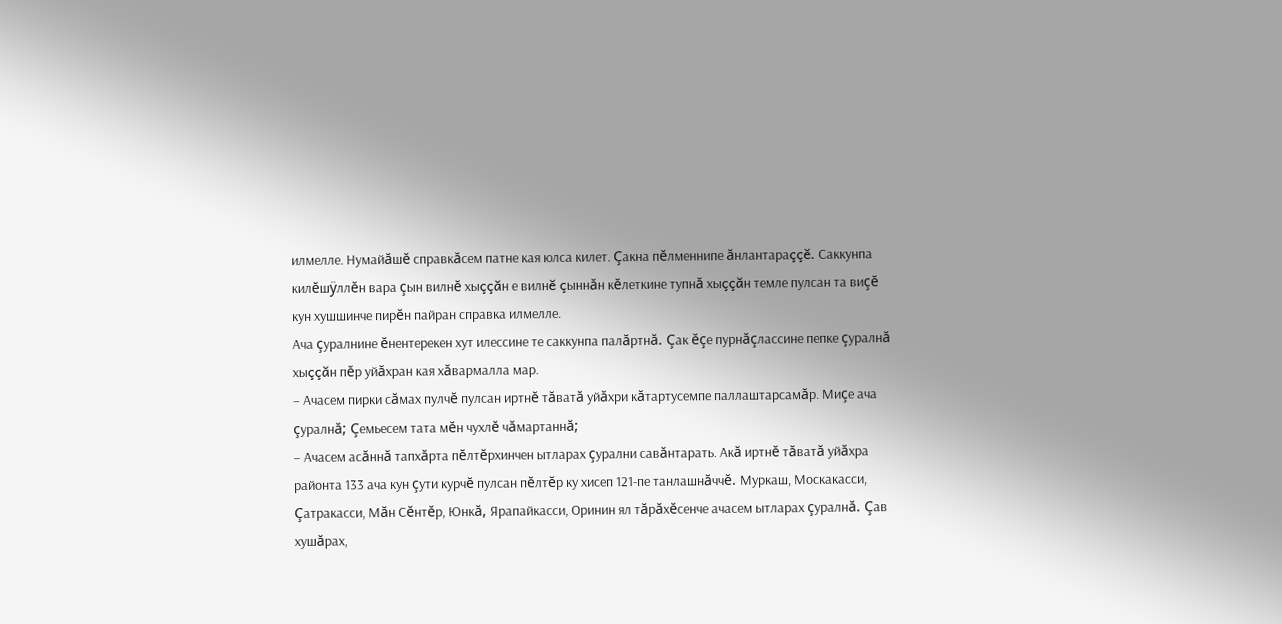илмелле. Нумайăшĕ справкăсем патне кая юлса килет. Çакна пĕлменнипе ăнлантараççĕ. Саккунпа килĕшÿллĕн вара çын вилнĕ хыççăн е вилнĕ çыннăн кĕлеткине тупнă хыççăн темле пулсан та виçĕ кун хушшинче пирĕн пайран справка илмелле.
Ача çуралнине ĕнентерекен хут илессине те саккунпа палăртнă. Çак ĕçе пурнăçлассине пепке çуралнă хыççăн пĕр уйăхран кая хăвармалла мар.
– Ачасем пирки сăмах пулчĕ пулсан иртнĕ тăватă уйăхри кăтартусемпе паллаштарсамăр. Миçе ача çуралнă; Çемьесем тата мĕн чухлĕ чăмартаннă;
– Ачасем асăннă тапхăрта пĕлтĕрхинчен ытларах çурални савăнтарать. Акă иртнĕ тăватă уйăхра районта 133 ача кун çути курчĕ пулсан пĕлтĕр ку хисеп 121-пе танлашнăччĕ. Муркаш, Москакасси, Çатракасси, Мăн Сĕнтĕр, Юнкă, Ярапайкасси, Оринин ял тăрăхĕсенче ачасем ытларах çуралнă. Çав хушăрах,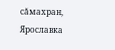сăмахран, Ярославка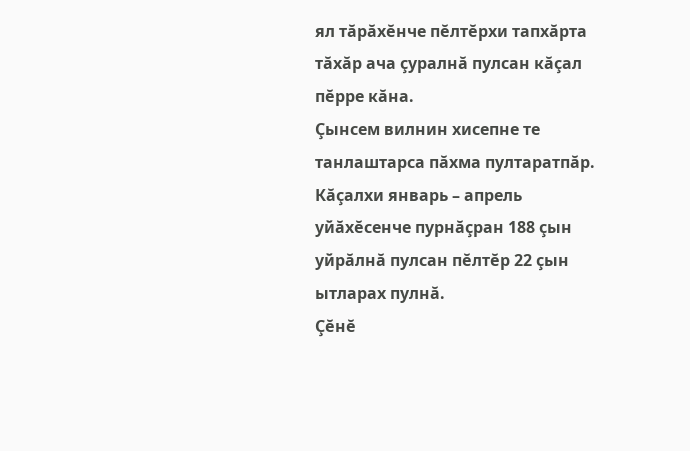ял тăрăхĕнче пĕлтĕрхи тапхăрта тăхăр ача çуралнă пулсан кăçал пĕрре кăна.
Çынсем вилнин хисепне те танлаштарса пăхма пултаратпăр. Кăçалхи январь – апрель уйăхĕсенче пурнăçран 188 çын уйрăлнă пулсан пĕлтĕр 22 çын ытларах пулнă.
Çĕнĕ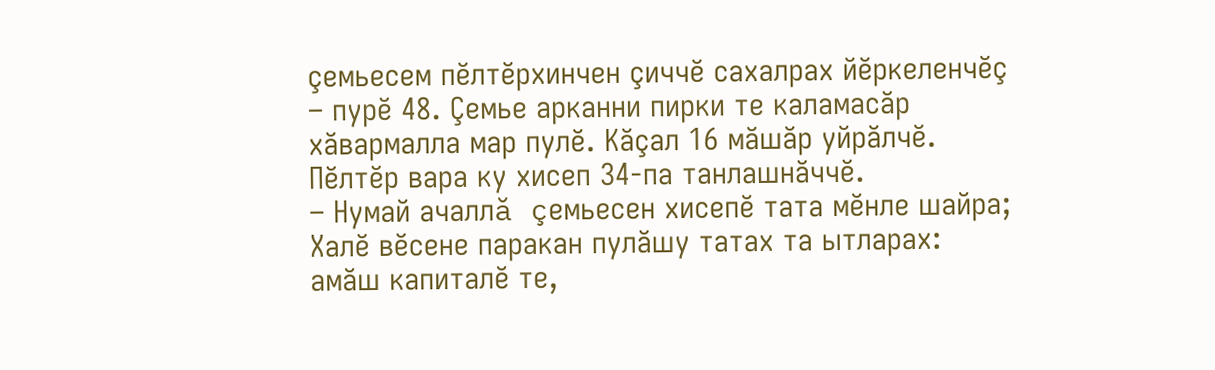çемьесем пĕлтĕрхинчен çиччĕ сахалрах йĕркеленчĕç – пурĕ 48. Çемье арканни пирки те каламасăр хăвармалла мар пулĕ. Кăçал 16 мăшăр уйрăлчĕ. Пĕлтĕр вара ку хисеп 34-па танлашнăччĕ.
– Нумай ачаллă çемьесен хисепĕ тата мĕнле шайра; Халĕ вĕсене паракан пулăшу татах та ытларах: амăш капиталĕ те,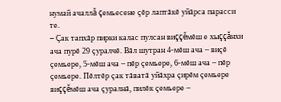нумай ачаллă çемьесене çĕр лаптăкĕ уйăрса парасси те.
– Çак тапхăр пирки калас пулсан виççĕмĕш е хыççăнхи ача пурĕ 29 çуралчĕ. Вăл шутран 4-мĕш ача – виçĕ çемьере, 5-мĕш ача – пĕр çемьере, 6-мĕш ача – пĕр çемьере. Пĕлтĕр çак тăватă уйăхра çирĕм çемьере виççĕмĕш ача çуралнă, пилĕк çемьере –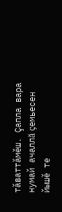тăваттăмĕш. Çапла вара нумай ачаллă çемьесен йышĕ те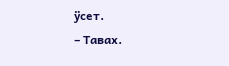ÿсет.
– Тавах.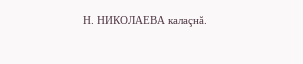Н. НИКОЛАЕВА калаçнă.